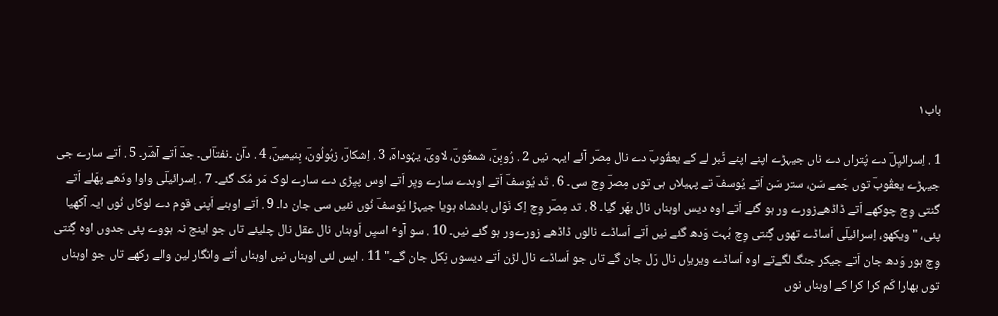باب۱

1 . اِسرائیِلؔ دے پُتراں دے ناں جیہڑے اپنے اپنے ٹَبر لے کے یعقُوبؔ دے نال مِصؔر آئے ایہہ نیں 2 . رُوبِنؔ، شمعُونؔ، لاویؔ، یہُوداہؔ، 3 . اِشکارؔ، زبُولُونؔ، بِنیمینؔ، 4 . داؔن ۔نفتاؔلی۔ جدؔ اَتے آشؔر۔ 5 . اَتے سارے جی جیہڑے یعقُوبؔ توں جَمے سَن، ستر سَن اَتے یُوسفؔ تے پہیلاں ہی توں مِصرؔ وِچ سی۔ 6 . تَد یُوسفؔ اَتے اوہدے سارے ویِر اَتے اوس پیِڑی دے سارے لوک مَر مُک گئے۔ 7 . اِسرائیلؔی واوا ودّھے پھَلے اَتے گنتی وِچ چوکھے اَتے ڈاڈھےزورے ور ہو گئے اَتے اوہ دیس اوہناں نال بھَر گیا۔ 8 . تد مِصؔر وِچ اِک نَوَاں بادشاہ ہویا جیہڑا یُوسفؔ نُوں نئیں سی جان دا۔ 9 . اَتے اوہنے اَپنی قوم دے لوکاں نُوں ایہ آکھیا پئی، "ویکھو، اِسرائیلؔی اَساڈے تھوں گِنتی وِچ بُہت وَدھ گئے نیں اَتے اَساڈے نالوں ڈاڈھے زورےور ہو گئے نیں۔ 10 . سو آوٴ اسیِں اَوہناں نال عقل نال چلیئے تاں جو اینج نہ ہووے پئی جدوں اوہ گِنتی وِچ ہور وَدھ جان اَتے جیکر جنگ لگےتے اوہ اَساڈے ویریاِں نال رَل جان گے تاں جو اَساڈے نال لڑن اَتے دیسوں نِکل جان گے۔" 11 . ایس لئی اوہناں نیں اوہناں اُتے وانگار لین والے رکھے تاں جو اوہناں توں بھارا کَم کرا کرا کے اوہناں نوں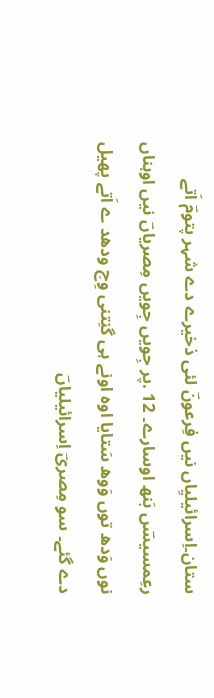ستان۔اِسرائیلیِاں نیں فِرعونؔ لئی ذخیرے دے شہر پتومؔ اَتے رعِمسیسؔں بَنھ اوسارے۔ 12 .پر جِویں جِویں مِصریاںؔ نیں اوہناں نوں وَدھ توں وَوھ سَتایا اوہ اونے ہی گنِتنی وِچ ودھد ے اَتے پھیل دے گئے۔ سو مِصریؔ اِسرائیلیاںؔ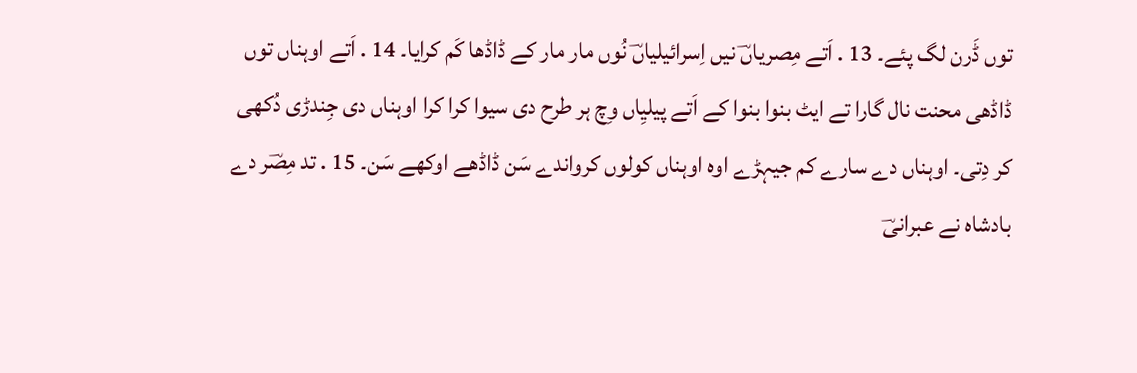توں ڈَرن لگ پئے۔ 13 . اَتے مِصریاںؔ نیں اِسرائیلیاںؔ نُوں مار مار کے ڈاڈھا کَم کرایا۔ 14 . اَتے اوہناں توں ڈاڈھی محنت نال گارا تے ایٹ بنوا بنوا کے اَتے پیلیِاں وِچ ہر طرح دی سیوا کرا کرا اوہناں دی جِندڑی دُکھی کر دِتی۔ اوہناں دے سارے کم جیہڑے اوہ اوہناں کولوں کرواندے سَن ڈاڈھے اوکھے سَن۔ 15 . تد مِصؔر دے بادشاہ نے عبرانیؔ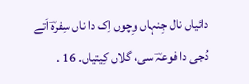دائیاں نال جِنہاں وِچوں اِک دا ناں سِفرہؔ اَتے دُجی دا فوعہؔ سی، گلاں کِیتیاں۔ 16 .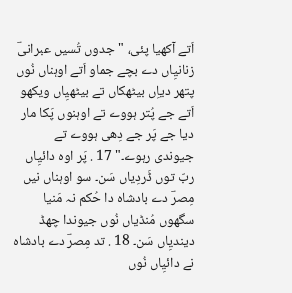اَتے آکھیا پئی، "جدوں تُسیں عبرانیؔ زنانیِاں دے بچے جماو اَتے اوہناں نُوں پتھر دیاِں بیٹھکاں تے بیٹھیِاں ویکھو اَتے جے پُتر ہووے تے اوہنوں پَکا مار دیا جے پَر جے دِھی ہووے تے جیوندی رہوے۔" 17 . پَر اوہ دائیِاں ربّ توں ڈَردِیاں سَن۔ سو اوہناں نیں مِصرؔ دے بادشاہ دا حُکم نہ مَنیا سگھوں مُنڈیاں نُوں جیوندا چھڈ دیندیِاں سَن۔ 18 . تد مِصرؔ دے بادشاہ نے دائیِاں نُوں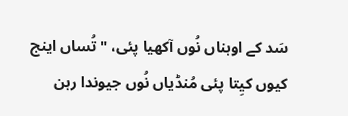سَد کے اوہناں نُوں آکھیا پئی، "تُساں اینج کیوں کیِتا پئی مُنڈیاں نُوں جیوندا رہن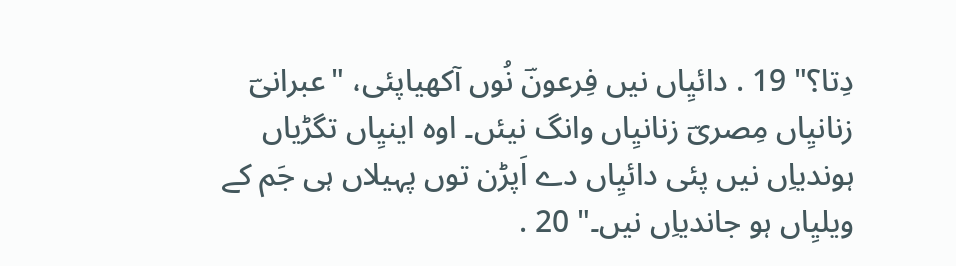دِتا؟" 19 . دائیِاں نیں فِرعونؔ نُوں آکھیاپئی، "عبرانیؔ زنانیِاں مِصریؔ زنانیِاں وانگ نیئں۔ اوہ اینیِاں تگڑیاں ہوندیاِں نیں پئی دائیِاں دے اَپڑن توں پہیلاں ہی جَم کے ویلیِاں ہو جاندیاِں نیں۔" 20 .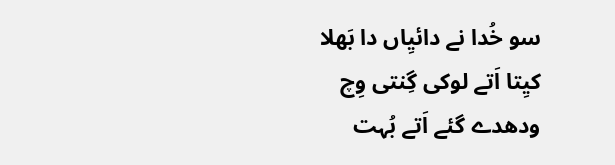سو خُدا نے دائیِاں دا بَھلا کیِتا اَتے لوکی گِنتی وِچ ودھدے گئے اَتے بُہت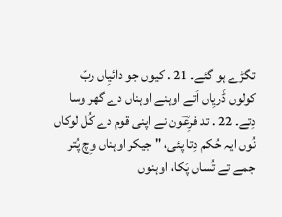تگڑے ہو گئے۔ 21 . کیوں جو دائیِاں ربّ کولوں ڈَریِاں اَتے اوہنے اوہناں دے گھر وسا دِتے۔ 22 . تد فرِعؔون نے اپنی قوم دے کُل لوکاں نُوں ایہ حُکم دِتا پئی، " جیکر اوہناں وِچ پُتر جمے تے تُساں پَکا، اوہنوں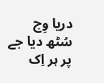دریا وِچ سُٹھ دیا جے پر ہر اِک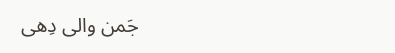جَمن والی دِھی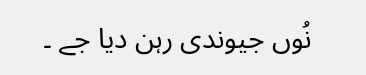نُوں جیوندی رہن دیا جے ۔